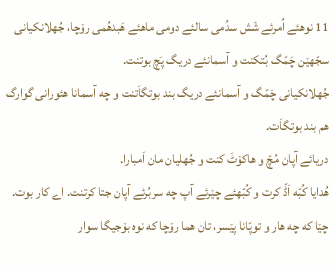11 نوهئے اُمرئے شَش سدُمی سالئے دومی ماهئے هَبدهُمی رۆچا، جُهلانکیانی سجّهێن چَمّگ بُتکنت و آسمانئے دریگ پَچ بوتنت.
جُهلانکیانی چَمّگ و آسمانئے دریگ بند بوتگاَتنت و چه آسمانا هئورانی گوارگ هم بند بوتگاَت.
دریائے آپان مُچّ و هاکۆٹَ کنت و جُهلیان مان اَمبارا.
هُدایا کُبّه اَڈّ کرت و کُبّهئے چێرئے آپ چه سربُرئے آپان جتا کرتنت. اے کار بوت.
چێا که چه هار و توپّانا پێسر، تان هما رۆچا که نوه بۆجیگا سوار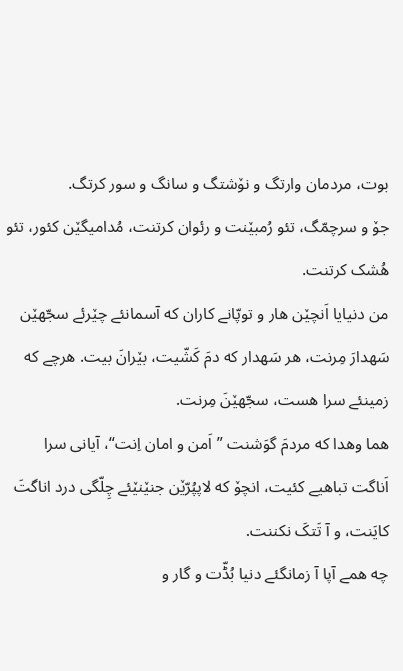بوت، مردمان وارتگ و نۆشتگ و سانگ و سور کرتگ.
جۆ و سرچمّگ، تئو رُمبێنت و رئوان کرتنت، مُدامیگێن کئور، تئو هُشک کرتنت.
من دنیایا اَنچێن هار و توپّانے کاران که آسمانئے چێرئے سجّهێن سَهدارَ مِرنت، هر سَهدار که دمَ کَشّیت، بێرانَ بیت. هرچے که زمینئے سرا هست، سجّهێنَ مِرنت.
هما وهدا که مردمَ گوَشنت ”اَمن و امان اِنت“، آیانی سرا اَناگت تباهیے کئیت، انچۆ که لاپپُرّێن جنێنێئے چِلّگی درد اناگتَ کایَنت، و آ تَتکَ نکننت.
چه همے آپا آ زمانگئے دنیا بُڈّت و گار و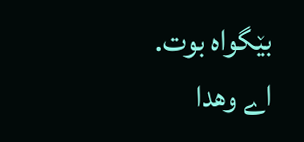بێگواه بوت.
اے وهدا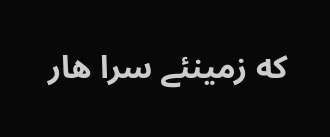که زمینئے سرا هار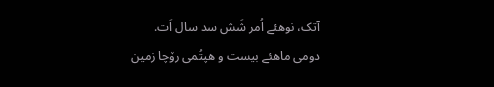آتک، نوهئے اُمر شَش سد سال اَت.
دومی ماهئے بیست و هپتُمی رۆچا زمین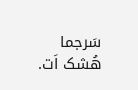سَرجما هُشک اَت.